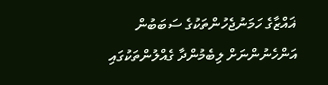ޣައްޒާގެ ހަމަނުޖެހުންތަކުގެ ސަބަބުން އަންހެނުންނަށް ލިބެމުންދާ ގެއްލުންތަކުގައި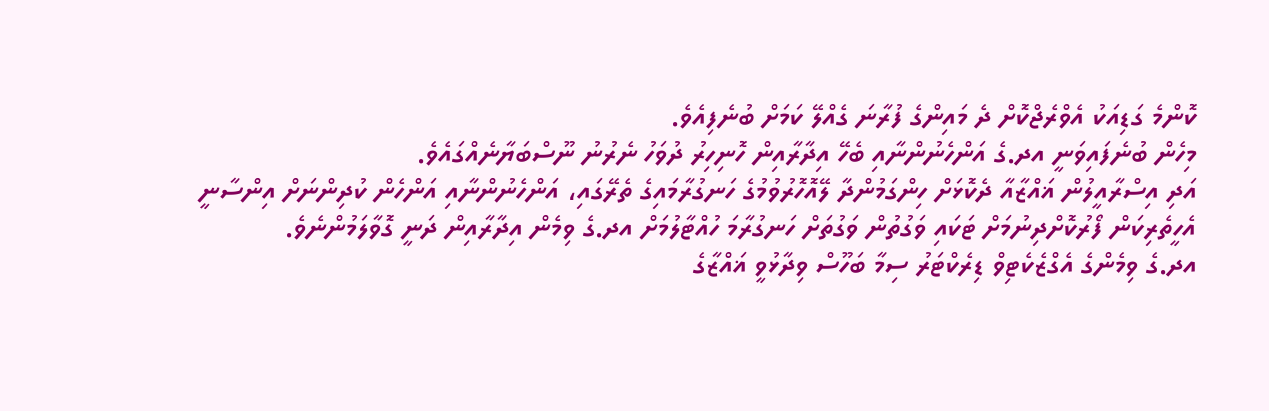ކޮންމެ ގަޑިއަކު އެވްރެޖްކޮށް ދެ މައިންގެ ފުރާނަ ގެއްލޭ ކަމަށް ބުނެފިއެވެ.
މިހެން ބުނެފައިވަނީ އދ.ގެ އަންހެނުންނާއި ބެހޭ އިދާރާއިން ހޮނިހިރު ދުވަހު ނެރުނު ނޫސްބަޔާނެއްގައެވެ.
އަދި އިސްރާއީލުން ޣައްޒާއާ ދެކޮޅަށް ހިންގަމުންދާ ލޭއޮހޮރުވުމުގެ ހަނގުރާމައިގެ ތެރޭގައި، އަންހެނުންނާއި އަންހެން ކުދިންނަށް އިންސާނީ އެހީތެރިކަން ފޯރުކޮށްދިނުމަށް ޓަކައި ވަގުތުން ވަގުތަށް ހަނގުރާމަ ހުއްޓާލުމަށް އދ.ގެ ވިމެން އިދާރާއިން ދަނީ ގޮވާލަމުންނެވެ.
އދ.ގެ ވިމެންގެ އެގްޒެކެޓިވް ޑިރެކްޓަރު ސިމާ ބަހޫސް ވިދާޅުވީ ޣައްޒާގެ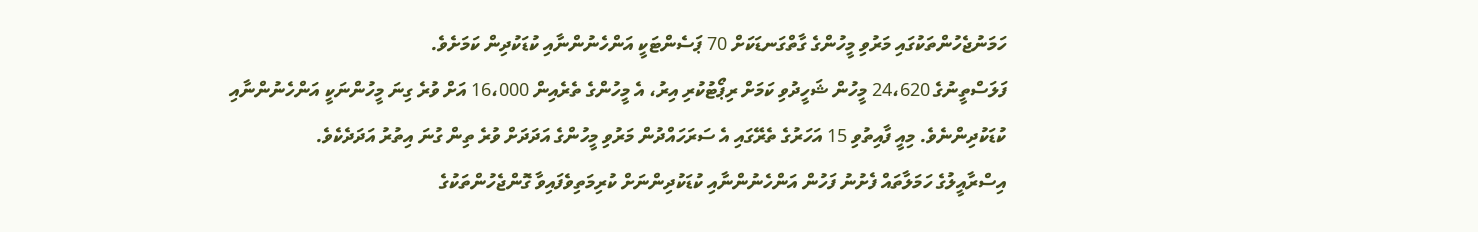ހަމަނުޖެހުންތަކުގައި މަރުވި މީހުންގެ ގާތްގަނޑަކަށް 70 ޕަސެންޓަކީ އަންހެނުންނާއި ކުޑަކުދިން ކަމަށެވެ.
ފަލަސްތީނުގެ 24،620 މީހުން ޝަހީދުވި ކަމަށް ރިޕޯޓުކުރި އިރު، އެ މީހުންގެ ތެރެއިން 16،000 އަށް ވުރެ ގިނަ މީހުންނަކީ އަންހެނުންނާއި ކުޑަކުދިންނެވެ. މިއީ ފާއިތުވި 15 އަހަރުގެ ތެރޭގައި އެ ސަރަހައްދުން މަރުވި މީހުންގެ އަދަދަށް ވުރެ ތިން ގުނަ އިތުރު އަދަދެކެވެ.
އިސްރާއީލުގެ ހަމަލާތައް ފެށުނު ފަހުން އަންހެނުންނާއި ކުޑަކުދިންނަށް ކުރިމަތިވެފައިވާ ގޮންޖެހުންތަކުގެ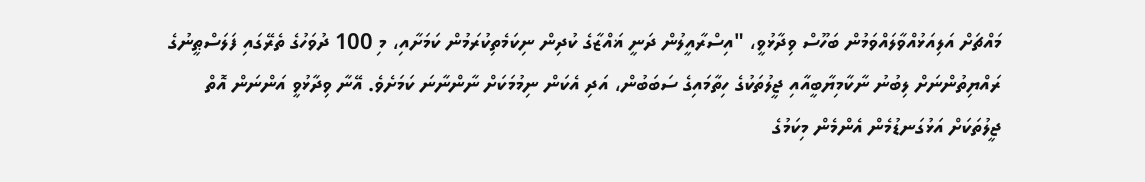މައްޗަށް އަލިއަޅުއްވާލައްވަމުން ބަހޫސް ވިދާޅުވީ، "އިސްރާއީލުން ދަނީ ޣައްޒާގެ ކުދިން ނިކަމެތިކުރަމުން ކަމަށާއި، މި 100 ދުވަހުގެ ތެރޭގައި ފަލަސްޠީނުގެ ރައްޔިތުންނަށް ލިބުނު ނާކާމިޔާބީއާއި ޖީލުތަކުގެ ހިތާމައިގެ ސަބަބުން، އަދި އެކަން ނިމުމަކަށް ނާންނާނަ ކަމަށެވެ. އޭނާ ވިދާޅުވީ އަންނަން އޮތް ޖީލުތަކަށް އަޅުގަނޑުމެން އެންމެން މިކަމުގެ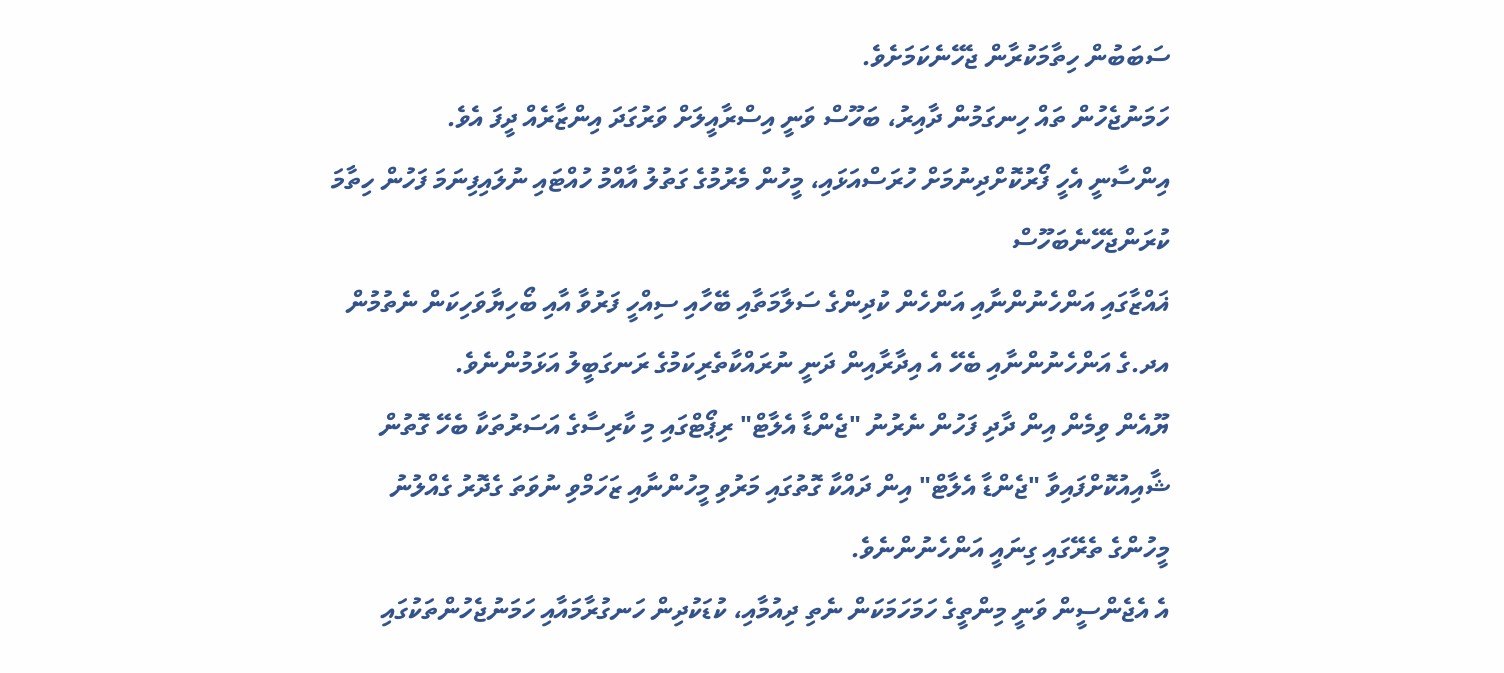ސަބަބުން ހިތާމަކުރާން ޖެހޭނެކަމަށެވެ.
ހަމަނުޖެހުން ތައް ހިނގަމުން ދާއިރު، ބަހޫސް ވަނީ އިސްރާއީލަށް ވަރުގަދަ އިންޒާރެއް ދީފަ އެވެ.
އިންސާނީ އެހީ ފޯރުކޮށްދިނުމަށް ހުރަސްއަޅައި، މީހުން މެރުމުގެ ގަތުލު އާއްމު ހުއްޓައި ނުލައިފިނަމަ ފަހުން ހިތާމަ ކުރަންޖެހޭނެބަހޫސް
ޣައްޒާގައި އަންހެނުންނާއި އަންހެން ކުދިންގެ ސަލާމަތާއި ބޭހާއި ސިއްހީ ފަރުވާ އާއި ބޯހިޔާވަހިކަން ނެތުމުން އދ.ގެ އަންހެނުންނާއި ބެހޭ އެ އިދާރާއިން ދަނީ ނުރައްކާތެރިކަމުގެ ރަނގަބީލު އަޅަމުންނެވެ.
ޔޫއެން ވިމެން އިން ދާދި ފަހުން ނެރުނު "ޖެންޑާ އެލާޓް" ރިޕޯޓްގައި މި ކާރިސާގެ އަސަރުތަކާ ބެހޭ ގޮތުން ޝާއިއުކޮށްފައިވާ "ޖެންޑާ އެލާޓް" އިން ދައްކާ ގޮތުގައި މަރުވި މީހުންނާއި ޒަހަމްވި ނުވަތަ ގެދޮރު ގެއްލުނު މީހުންގެ ތެރޭގައި ގިނައީ އަންހެނުންނެވެ.
އެ އެޖެންސީން ވަނީ މިންތީގެ ހަމަހަމަކަން ނެތި ދިއުމާއި، ކުޑަކުދިން ހަނގުރާމައާއި ހަމަނުޖެހުންތަކުގައި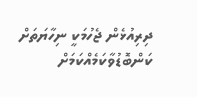ދިރިއުޅެން ޖެހުމަކީ ނިހާޔަތަށް ކަންބޮޑުވާކަމެއްކަމަށް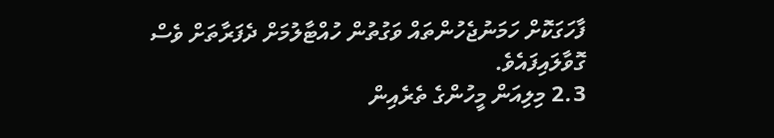ފާހަގަކޮށް ހަމަނުޖެހުންތައް ވަގުތުން ހުއްޓާލުމަށް ދެފަރާތަށް ވެސް ގޮވާލައިފައެވެ.
2.3 މިލިއަން މީހުންގެ ތެރެއިން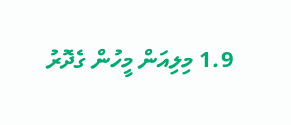1.9 މިލިއަން މީހުން ގެދޮރު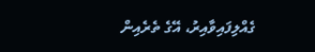ގެއްލިފައިވާއިރު، އޭގެ ތެރެއިން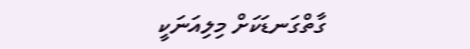ގާތްގަނޑަކަށް މިލިއަނަކީ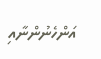އަންހެނުންނާއި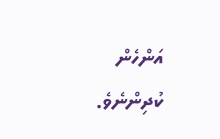އަންހެން ކުދިންނެވެ.